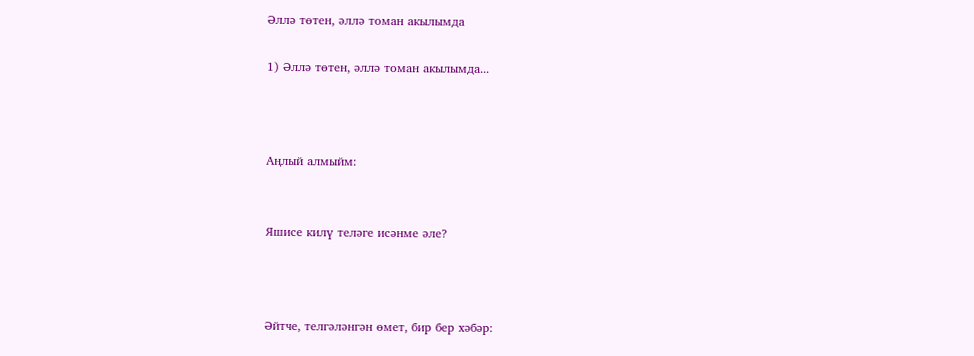Әллә төтен, әллә томан акылымда

1) Әллә төтен, әллә томан акылымда...



Аңлый алмыйм:


Яшисе килү теләге исәнме әле?



Әйтче, телгәләнгән өмет, бир бер хәбәр: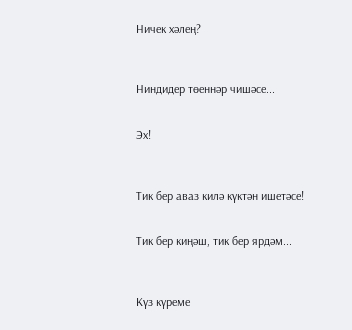Ничек хәлең?



Ниндидер төеннәр чишәсе...


Эх!



Тик бер аваз килә күктән ишетәсе!


Тик бер киңәш, тик бер ярдәм...



Күз күреме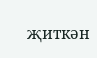җиткән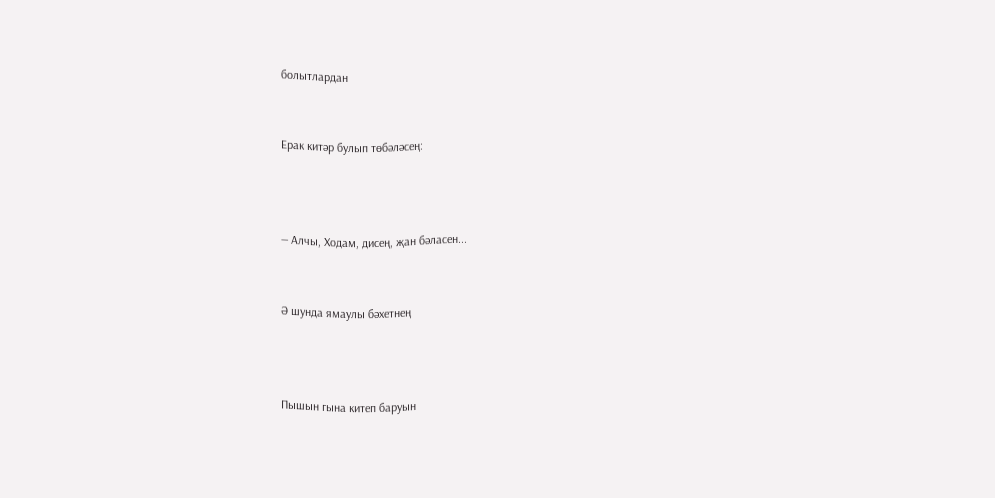болытлардан


Ерак китәр булып төбәләсең:



— Алчы, Ходам, дисең, җан бәласен...


Ә шунда ямаулы бәхетнең



Пышын гына китеп баруын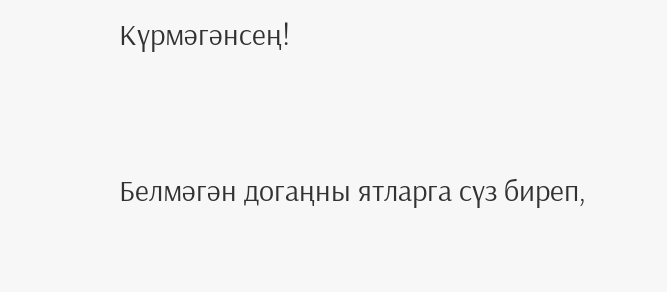Күрмәгәнсең!



Белмәгән догаңны ятларга сүз биреп,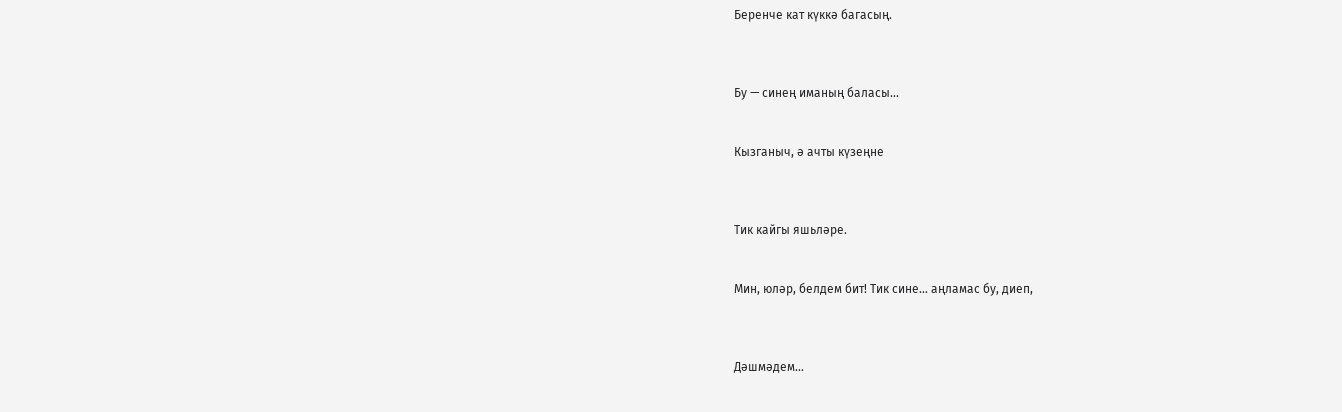Беренче кат күккә багасың.



Бу — синең иманың баласы...


Кызганыч, ә ачты күзеңне



Тик кайгы яшьләре.


Мин, юләр, белдем бит! Тик сине... аңламас бу, диеп,



Дәшмәдем...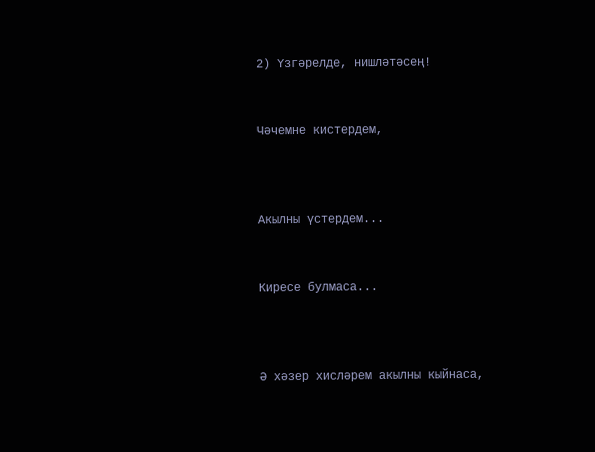2) Үзгәрелде, нишләтәсең!


Чәчемне кистердем,



Акылны үстердем...


Киресе булмаса...



Ә хәзер хисләрем акылны кыйнаса,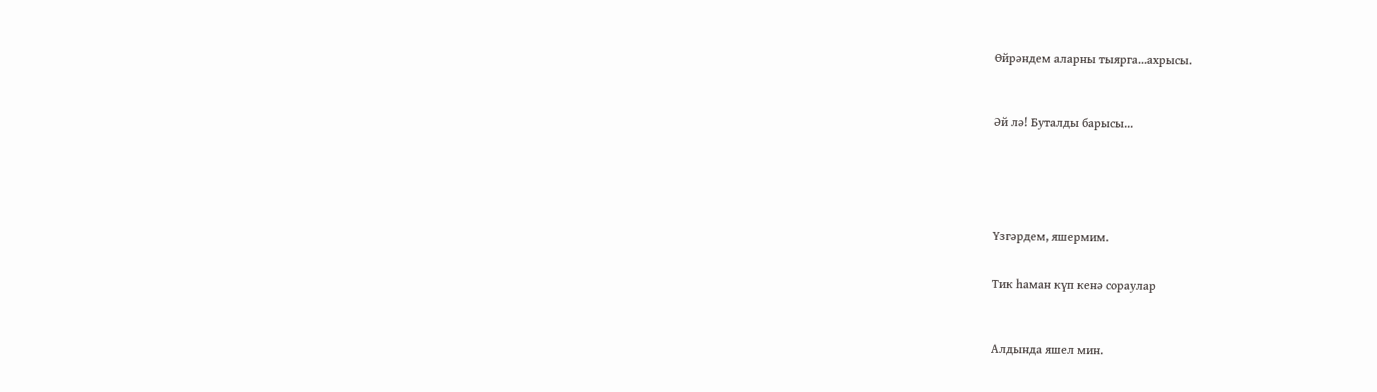Өйрәндем аларны тыярга...ахрысы.



Әй лә! Буталды барысы...






Үзгәрдем, яшермим.


Тик һаман күп кенә сораулар



Алдында яшел мин.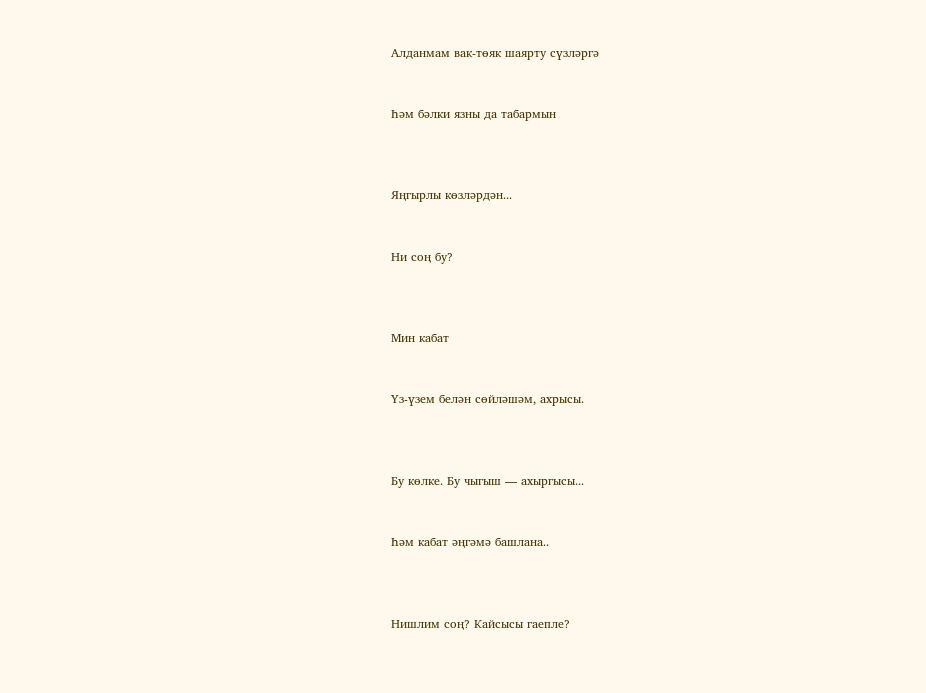Алданмам вак-төяк шаярту сүзләргә


Һәм бәлки язны да табармын



Яңгырлы көзләрдән...


Ни соң бу?



Мин кабат


Үз-үзем белән сөйләшәм, ахрысы.



Бу көлке. Бу чыгыш — ахыргысы...


Һәм кабат әңгәмә башлана..



Нишлим соң? Кайсысы гаепле?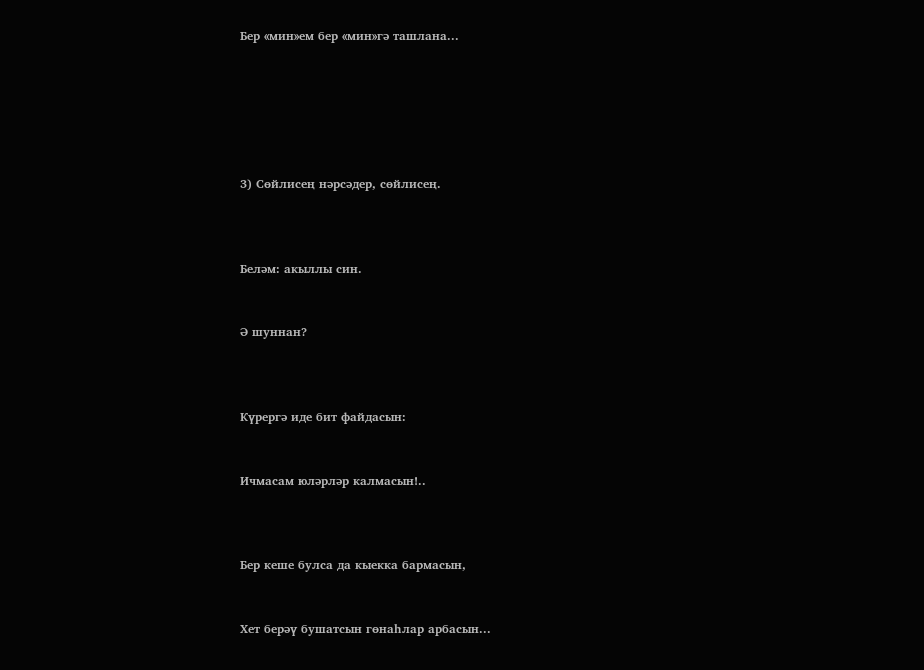Бер «мин»ем бер «мин»гә ташлана...






3) Сөйлисең нәрсәдер, сөйлисең.



Беләм: акыллы син.


Ә шуннан?



Күрергә иде бит файдасын:


Ичмасам юләрләр калмасын!..



Бер кеше булса да кыекка бармасын,


Хет берәү бушатсын гөнаһлар арбасын...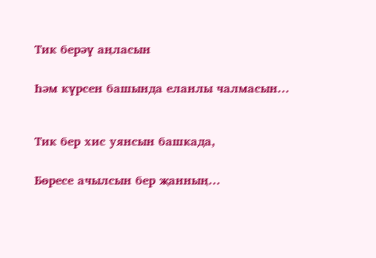Тик берәү аңласын


Һәм күрсен башында еланлы чалмасын...



Тик бер хис уянсын башкада,


Бөресе ачылсын бер җанның...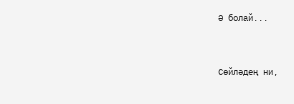Ә болай...


Сөйләдең ни,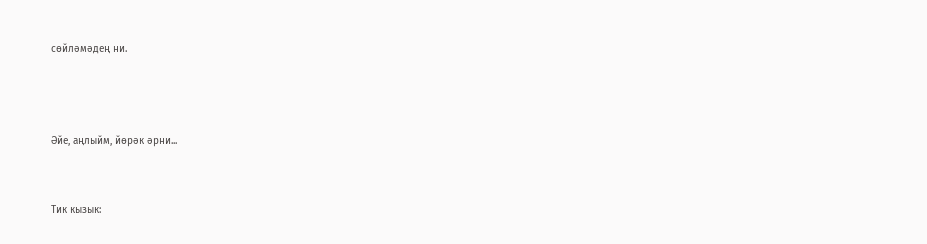сөйләмәдең ни.



Әйе, аңлыйм, йөрәк әрни...


Тик кызык: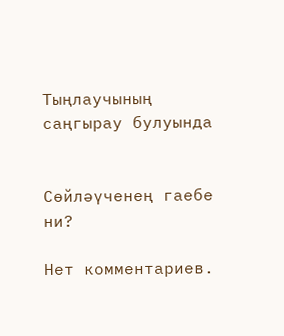Тыңлаучының саңгырау булуында


Сөйләүченең гаебе ни?

Нет комментариев.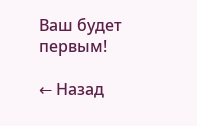Ваш будет первым!

← Назад